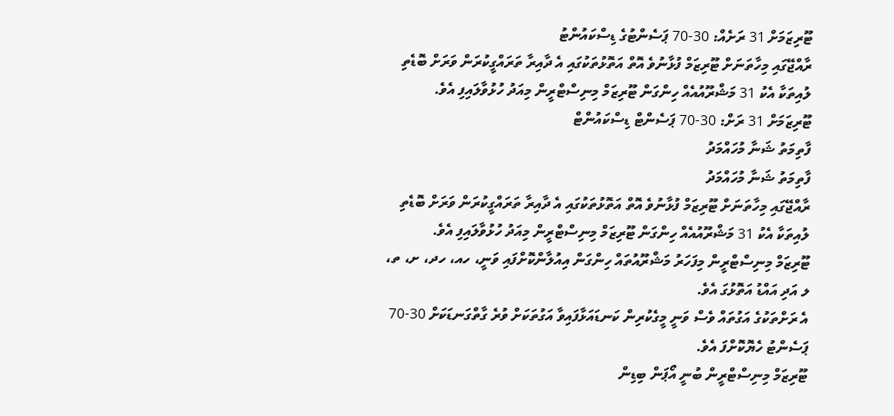ޓޫރިޒަމަށް 31 ރަށެއް: 30-70 ޕަސެންޓުގެ ޑިސްކައުންޓު
ރާއްޖޭގައި މިހާތަނަށް ޓޫރިޒަމް ފުޅާނުވެ އޮތް އަތޮޅުތަކުގައި އެ ދާއިރާ ތަރައްގީކުރަން ވަރަށް ބޮޑެތި ލުއިތަކާ އެކު 31 މަޝްރޫއުއެއް ހިންގަން ޓޫރިޒަމް މިނިސްޓްރީން މިއަދު ހުޅުވާލައިފި އެވެ.
ޓޫރިޒަމަށް 31 ރަށް: 30-70 ޕަސެންޓް ޑިސްކައުންޓް
ފާތިމަތު ޝަނާ މުހައްމަދު
ފާތިމަތު ޝަނާ މުހައްމަދު
ރާއްޖޭގައި މިހާތަނަށް ޓޫރިޒަމް ފުޅާނުވެ އޮތް އަތޮޅުތަކުގައި އެ ދާއިރާ ތަރައްގީކުރަން ވަރަށް ބޮޑެތި ލުއިތަކާ އެކު 31 މަޝްރޫއުއެއް ހިންގަން ޓޫރިޒަމް މިނިސްޓްރީން މިއަދު ހުޅުވާލައިފި އެވެ.
ޓޫރިޒަމް މިނިސްޓްރީން މިފަހަރު މަޝްރޫއުތައް ހިންގަން އިއުލާންކޮށްފައި ވަނީ، ހއ، ހދ، ށ، ތ، ލ އަދި އައްޑު އަތޮޅުގަ އެވެ.
އެ ރަށްތަކުގެ އަގުތައް ވެސް ވަނީ މީގެކުރިން ކަނޑައަޅާފައިވާ އަގުތަކަށް ވުރެ ގާތްގަނޑަކަށް 30-70 ޕަސެންޓު ހެޔޮކޮށްފަ އެވެ.
ޓޫރިޒަމް މިނިސްޓްރީން ބުނީ އޯޕަން ބިޑިން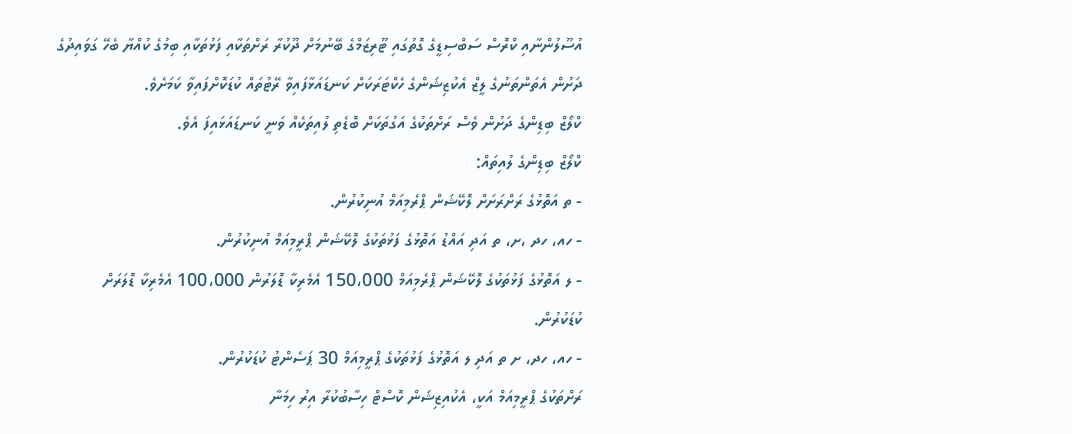އުސޫލުންނާއި ކްރޮސް ސަބްސިޑީގެ ގޮތުގައި ޓޫރިޒަމްގެ ބޭނުމަށް ދޫކުރާ ރަށްތަކާއި ފަޅުތަކާއި ބިމުގެ ކުއްޔާ ބެހޭ ގަވައިދުގެ ދަށުން އެތަންތަނުގެ ލީޒް އެކުޒިޝަންގެ ހެކްޓަރަކަށް ކަނޑައަޅާފައިވާ ރޭޓުތައް ކުޑަކޮށްފައިވާ ކަމަށެވެ.
ކްލޯޒް ބިޑިންގެ ދަށުން ވެސް ރަށްތަކުގެ އަގުތަކަށް ބޮޑެތި ލުއިތަކެއް ވަނީ ކަނޑައަޅައިފަ އެވެ.
ކްލޯޒް ބިޑިންގެ ލުއިތައް:
- ތ އަތޮޅުގެ ރަށްރަށަށް ލޮކޭޝަން ޕްރެމިއަމް އުނިކުރުން.
- ހއ، ހދ ،ށ، ތ އަދި އައްޑު އަތޮޅުގެ ފަޅުތަކުގެ ލޮކޭޝަން ޕްރީމިއަމް އުނިކުރުން.
- ލ އަތޮޅުގެ ފަޅުތަކުގެ ލޮކޭޝަން ޕްރެމިއަމް 150،000 އެމެރިކާ ޑޮލަރުން 100،000 އެމެރިކާ ޑޮލަރަށް ކުޑަކުރުން.
- ހއ، ހދ، ށ ތ އަދި ލ އަތޮޅުގެ ފަޅުތަކުގެ ޕްރީމިއަމް 30 ޕަސެންޓު ކުޑަކުރުން.
ރަށްތަކުގެ ޕްރީމިއަމް އަކީ، އެކުއިޒިޝަން ކޮސްޓް ހިސާބުކުރާ އިރު ހިމަނާ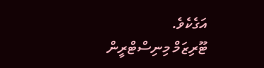އަގެކެވެ.
ޓޫރިޒަމް މިނިސްޓްރީން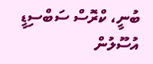ބުނީ، ކްރޮސް ސަބްސިޑީ އުސޫލުން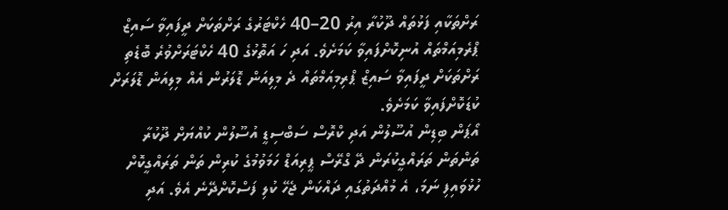ރަށްތަކާއި ފަޅުތައް ދޫކުރާ އިރު 20–40 ހެކްޓަރުގެ ރަށްތަކަށް ދީފައިވާ ސައިޒް ޕްރެމިއަމްތައް އުނިކޮށްފައިވާ ކަމަށެވެ. އަދި ހަ އަތޮޅުގެ 40 ހެކްޓަރަށްވުރެ ބޮޑެތި ރަށްތަކަށް ދީފައިވާ ސައިޒް ޕްރިމިއަމްތައް ދެ މިލިއަން ޑޮލަރުން އެއް މިލިއަން ޑޮލަރަށް ކުޑަކޮށްފައިވާ ކަމަށެވެ.
އޯޕަން ބިޑިން އުސޫލުން އަދި ކްރޮސް ސަބްސިޑީ އުސޫލުން ކުއްޔަށް ދޫކުރާ ތަންތަން ތަރައްގީކުރަން ދޭ ގްރޭސް ޕީރިއަޑް ހަމަވުމުގެ ކުރިން ތަން ތަރައްގީކޮށް ހުޅުވައިފި ނަމަ، އެ މުއްދަތުގައި ދައްކަން ޖެހޭ ކުލި ފަސްކޮށްދޭނެ އެވެ. އަދި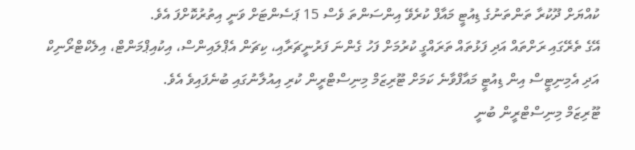ކުއްޔަށް ދޫކުރާ ތަންތަނުގެ ޑިއުޓީ މައާފް ކުރެވޭ އިންސަންތަ ވެސް 15 ޕަސެންޓަށް ވަނީ އިތުރުކޮށްފަ އެވެ.
އޭގެ ތެރޭގައި ރަށްތައް އަދި ފަޅުތައް ތަރައްގީ ކުރުމަށް ފަހު ގެންނަ ފަރުނީޗަރާއި، ކިޗަން އެޕްލައިންސް، އިކުއިޕްމަންޓް، އިލެކްޓްރޯނިކް އަދި އެމިނިޓީސް އިން ޑިއުޓީ މައާފްވާނެ ކަމަށް ޓޫރިޒަމް މިނިސްޓްރީން ކުރި އިއުލާނުގައި ބުނެފައިވެ އެވެ.
ޓޫރިޒަމް މިނިސްޓްރީން ބުނީ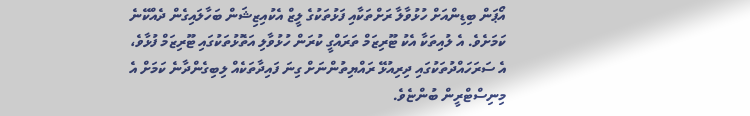އޯޕަން ބިޑިންއަށް ހުޅުވާލާ ރަށްތަކާއި ފަޅުތަކުގެ ލީޒް އެކުއިޒިޝަން ބަހާލައިގެން ދެއްކޭނެ ކަމަށެވެ. އެ ލުއިތަކާ އެކު ޓޫރިޒަމް ތަރައްގީ ކުރަން ހުޅުވާލި އަތޮޅުތަކުގައި ޓޫރިޒަމް ފުޅާވެ، އެ ސަރަހައްދުތަކުގައި ދިރިއުޅޭ ރައްޔިތުންނަށް ގިނަ ފައިދާތަކެއް ލިބިގެންދާނެ ކަމަށް އެ މިނިސްޓްރީން ބުންޏެވެ.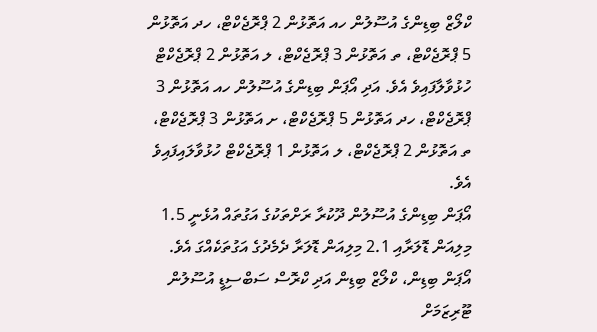ކްލޯޒް ބިޑިންގެ އުސޫލުން ހއ އަތޮޅުން 2 ޕްރޮޖެކްޓް، ހދ އަތޮޅުން 5 ޕްރޮޖެކްޓް، ތ އަތޮޅުން 3 ޕްރޮޖެކްޓް، ލ އަތޮޅުން 2 ޕްރޮޖެކްޓް ހުޅުވާލާފައިވެ އެވެ. އަދި އޯޕަން ބިޑިންގެ އުސޫލުން ހއ އަތޮޅުން 3 ޕްރޮޖެކްޓް، ހދ އަތޮޅުން 5 ޕްރޮޖެކްޓް، ށ އަތޮޅުން 3 ޕްރޮޖެކްޓް، ތ އަތޮޅުން 2 ޕްރޮޖެކްޓް، ލ އަތޮޅުން 1 ޕްރޮޖެކްޓް ހުޅުވާލައިފައިވެ އެވެ.
އޯޕަން ބިޑިންގެ އުސޫލުން ދޫކުރާ ރަށްތަކުގެ އަގުތައް އުޅެނީ 1.5 މިލިއަން ޑޮލަރާއި 2.1 މިލިއަން ޑޮލަރާ ދެމެދުގެ އަގުތަކެއްގަ އެވެ.
އޯޕަން ބިޑިން، ކްލޯޒް ބިޑިން އަދި ކްރޮސް ސަބްސިޑީ އުސޫލުން ޓޫރިޒަމަށް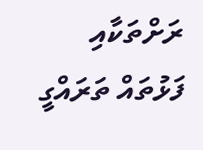ރަށްތަކާއި ފަޅުތައް ތަރައްގީ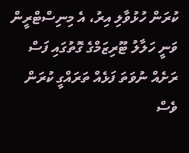ކުރަން ހުޅުވާލި އިރު، އެ މިނިސްޓްރީން ވަނީ ހަލާލު ޓޫރިޒަމްގެ ގޮތުގައި ފަސް ރަށެއް ނުވަތަ ފަޅެއް ތަރައްގީ ކުރަން ވެސް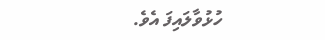ހުޅުވާލައިފަ އެވެ.